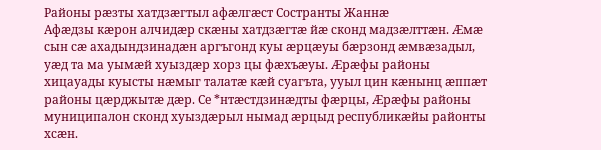Районы рæзты хатдзæгтыл афæлгæст Состранты Жаннæ
Афæдзы кæрон алчидæр скæны хатдзæгтæ йæ сконд мадзæлттæн. Æмæ сын сæ ахадындзинадæн аргъгонд куы æрцæуы бæрзонд æмвæзадыл, уæд та ма уымæй хуыздæр хорз цы фæхъæуы. Æрæфы районы хицауады куысты нæмыг талатæ кæй суагъта, ууыл цин кæнынц æппæт районы цæрджытæ дæр. Се *нтæстдзинæдты фæрцы, Æрæфы районы муниципалон сконд хуыздæрыл нымад æрцыд республикæйы районты хсæн.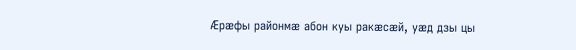Æрæфы районмæ абон куы ракæсæй, уæд дзы цы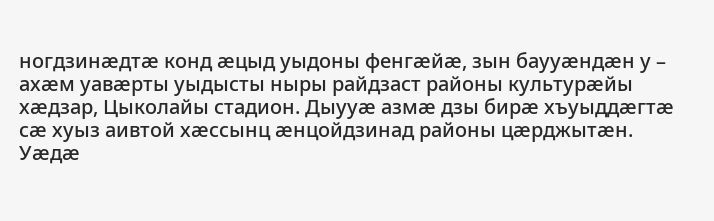ногдзинæдтæ конд æцыд уыдоны фенгæйæ, зын баууæндæн у – ахæм уавæрты уыдысты ныры райдзаст районы культурæйы хæдзар, Цыколайы стадион. Дыууæ азмæ дзы бирæ хъуыддæгтæ сæ хуыз аивтой хæссынц æнцойдзинад районы цæрджытæн. Уæдæ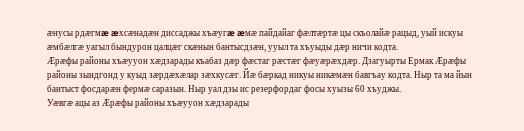æнусы рдæгмæ æхсæнадæн диссаджы хъæугæ æмæ пайдайаг фæлтæртæ цы скъолайæ рацыд, уый искуы æмбæлгæ уагыл бындурон цалцæг скæнын бантысдзæн, ууыл та хъуыды дæр ничи кодта.
Æрæфы районы хъæууон хæдзарады къабаз дæр фæстаг рæстæг фæуæрæхдæр. Дзагуырты Ермак Æрæфы районы зындгонд у куыд зæрдæхæлар зæхкусæг. Йæ бæркад никуы никæмæн бавгъау кодта. Ныр та ма йын бантыст фосдарæн фермæ саразын. Ныр уал дзы ис резерфордаг фосы хуызы 60 хъуджы.
Уæвгæ ацы аз Æрæфы районы хъæууон хæдзарады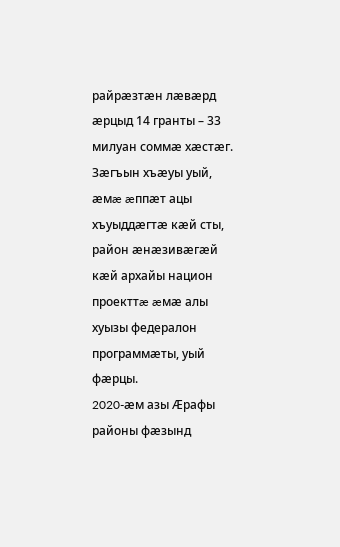райрæзтæн лæвæрд æрцыд 14 гранты – 33 милуан соммæ хæстæг. Зæгъын хъæуы уый, æмæ æппæт ацы хъуыддæгтæ кæй сты, район æнæзивæгæй кæй архайы национ проекттæ æмæ алы хуызы федералон программæты, уый фæрцы.
2020-æм азы Æрафы районы фæзынд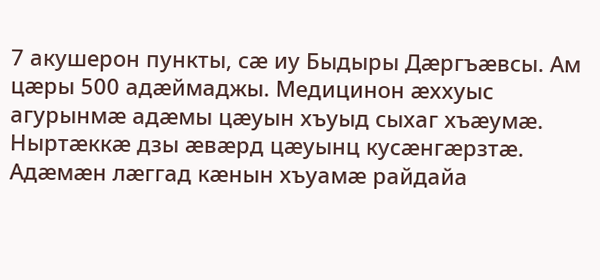7 акушерон пункты, сæ иу Быдыры Дæргъæвсы. Ам цæры 500 адæймаджы. Медицинон æххуыс агурынмæ адæмы цæуын хъуыд сыхаг хъæумæ. Ныртæккæ дзы æвæрд цæуынц кусæнгæрзтæ. Адæмæн лæггад кæнын хъуамæ райдайа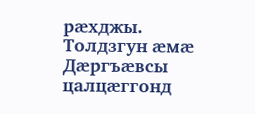рæхджы. Толдзгун æмæ Дæргъæвсы цалцæггонд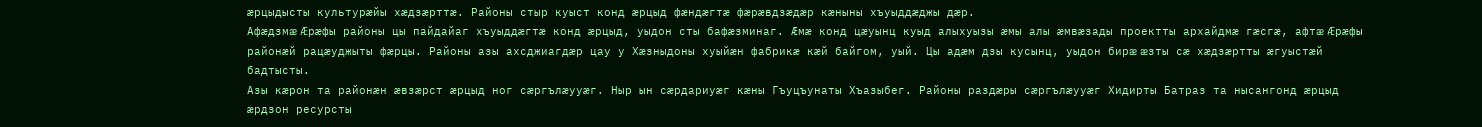æрцыдысты культурæйы хæдзæрттæ. Районы стыр куыст конд æрцыд фæндæгтæ фæрæвдзæдæр кæныны хъуыддæджы дæр.
Афæдзмæ Æрæфы районы цы пайдайаг хъуыддæгтæ конд æрцыд, уыдон сты бафæзминаг. Æмæ конд цæуынц куыд алыхуызы æмы алы æмвæзады проектты архайдмæ гæсгæ, афтæ Æрæфы районæй рацæуджыты фæрцы. Районы азы ахсджиагдæр цау у Хæзныдоны хуыйæн фабрикæ кæй байгом, уый. Цы адæм дзы кусынц, уыдон бирæ æзты сæ хæдзæртты æгуыстæй бадтысты.
Азы кæрон та районæн æвзæрст æрцыд ног сæргълæууæг. Ныр ын сæрдариуæг кæны Гъуцъунаты Хъазыбег. Районы раздæры сæргълæууæг Хидирты Батраз та нысангонд æрцыд æрдзон ресурсты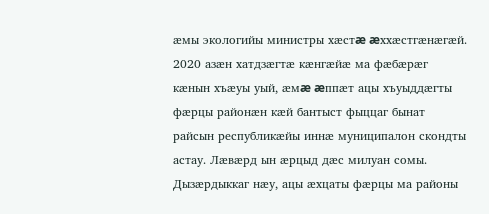æмы экологийы министры хæстæ æххæстгæнæгæй. 2020 азæн хатдзæгтæ кæнгæйæ ма фæбæрæг кæнын хъæуы уый, æмæ æппæт ацы хъуыддæгты фæрцы районæн кæй бантыст фыццаг бынат райсын республикæйы иннæ муниципалон скондты астау. Лæвæрд ын æрцыд дæс милуан сомы. Дызæрдыккаг нæу, ацы æхцаты фæрцы ма районы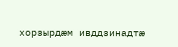хорзырдæм ивддзинадтæ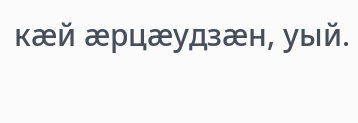кæй æрцæудзæн, уый.